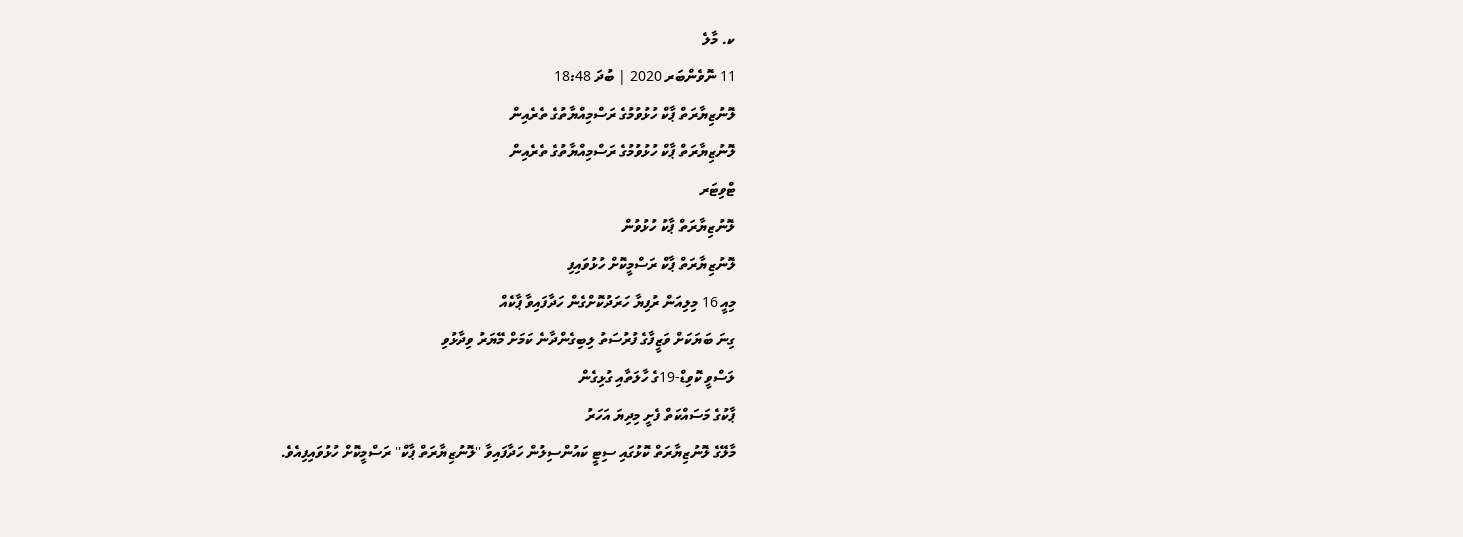ކ. މާލެ
11 ނޮވެންބަރ 2020 | ބުދަ 18:48
ލޮނުޒިޔާރަތް ޕާކް ހުޅުވުމުގެ ރަސްމިއްޔާތުގެ ތެރެއިން
ލޮނުޒިޔާރަތް ޕާކް ހުޅުވުމުގެ ރަސްމިއްޔާތުގެ ތެރެއިން
ޓްވިޓަރ
ލޮނުޒިޔާރަތް ޕާކު ހުޅުވުން
ލޮނުޒިޔާރަތް ޕާކް ރަސްމީކޮށް ހުޅުވައިފި
މިއީ 16 މިލިއަން ރުފިޔާ ހަރަދުކޮށްގެން ހަދާފައިވާ ޕާކެއް
ގިނަ ބަޔަކަށް ވަޒީފާގެ ފުރުސަތު ލިބިގެންދާނެ ކަމަށް މޭޔަރު ވިދާޅުވި
ލަސްވީ ކޮވިޑް-19ގެ ހާލަތާއި ގުޅިގެން
ޕާކުގެ މަސައްކަތް ފެށީ މިދިޔަ އަހަރު
މާލޭގެ ލޮނުޒިޔާރަތް ކޮޅުގައި ސިޓީ ކައުންސިލުން ހަދާފައިވާ ''ލޮނުޒިޔާރަތް ޕާކް'' ރަސްމީކޮށް ހުޅުވައިފިއެވެ.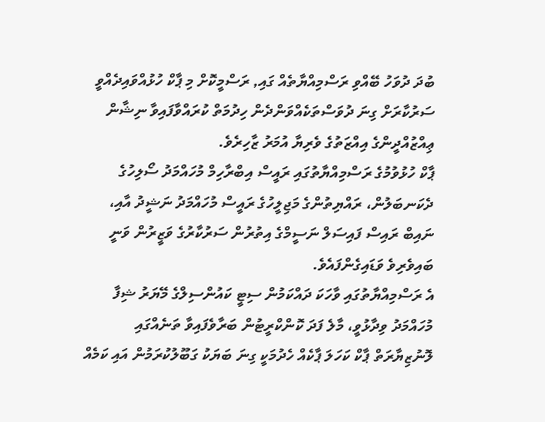ބުދަ ދުވަހު ބޭއްވި ރަސްމިއްޔާތެއް ގައި, ރަސްމީކޮށް މި ޕާކް ހުޅުއްވައިދެއްވީ ސަރުކާރަށް ގިނަ ދުވަސްތަކެއްވަންދެން ހިދުމަތް ކުރައްވާފައިވާ ނިޝާން ޢިއްޒުއްދީންގެ އިއްޒަތުގެ ވެރިޔާ އުމަރު ޒާހިރެވެ.
ޕާކް ހުޅުވުމުގެ ރަސްމިއްޔާތުގައި ރައީސް އިބްރާހިމް މުހައްމަދު ސޯލިހުގެ ދެކަނބަލުން، ރައްޔިތުންގެ މަޖިލީހުގެ ރައީސް މުހައްމަދު ނަޝީދު އާއި، ނައިބް ރައިސް ފައިސަލް ނަސީމްގެ އިތުރުން ސަރުކާރުގެ ވަޒީރުން ވަނީ ބައިވެރިވެ ވަޑައިގެންފައެވެ.
އެ ރަސްމިއްޔާތުގައި ވާހަކަ ދައްކަމުން ސިޓީ ކައުންސިލްގެ މޭޔަރު ޝިފާ މުހައްމަދު ވިދާޅުވީ، މާލެ ފަދަ ކޮންކްރީޓުން ބަރާވެފައިވާ ތަނެއްގައި ލޮނުޒިޔާރަތް ޕާކް ކަހަލަ ޕާކެއް ހެދުމަކީ ގިނަ ބަޔަކު ގަބޫލުކުރަމުން އައި ކަމެއް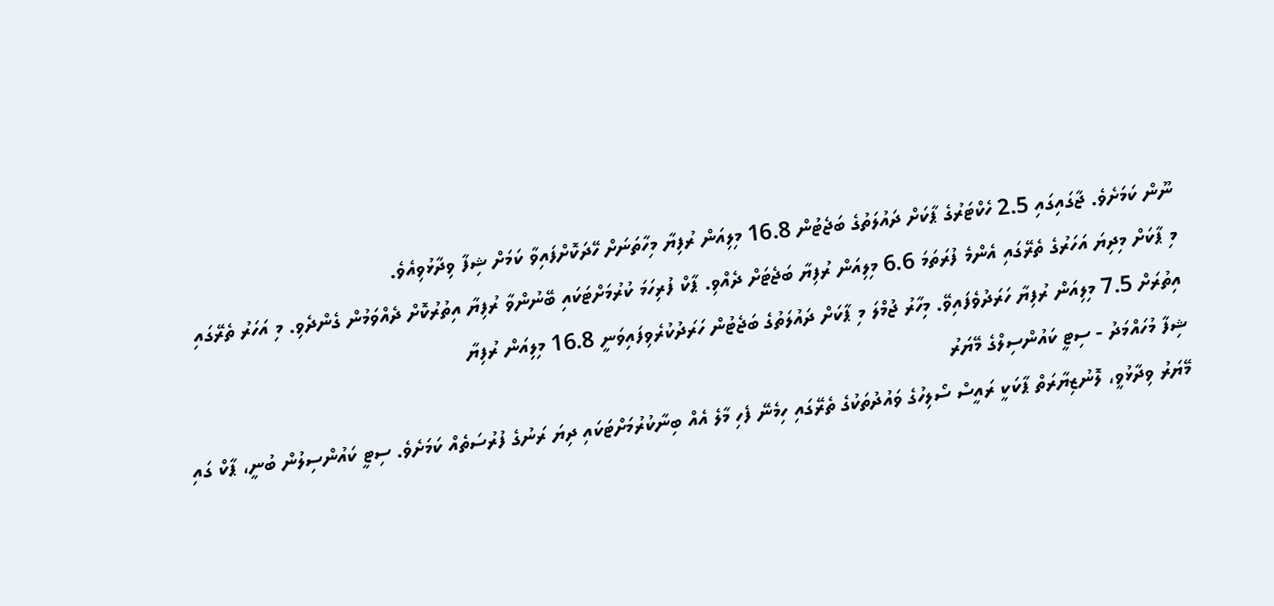ނޫން ކަމަށެވެ. ޖާގައިގައި 2.5 ހެކްޓަރުގެ ޕާކަށް ދައުލަތުގެ ބަޖެޓުން 16.8 މިލިއަން ރުފިޔާ މިހާތަނަށް ހޭދަކޮށްފައިވާ ކަމަށް ޝިފާ ވިދާޅުވިއެވެ.
މި ޕާކަށް މިދިޔަ އަހަރުގެ ތެރޭގައި އެންމެ ފުރަތަމަ 6.6 މިލިއަން ރުފިޔާ ބަޖެޓަށް ދެއްވި. ޕާކް ފުރިހަމަ ކުރުމަށްޓަކައި ބޭނުންވާ ރުފިޔާ އިތުރުކޮށް ދެއްވަމުން ގެންދެވި. މި އަހަރު ތެރޭގައި އިތުރަށް 7.5 މިލިއަން ރުފިޔާ ހަރަދުވެފައިވޭ. މިހާރު ޖުމްލަ މި ޕާކަށް ދައުލަތުގެ ބަޖެޓުން ހަރަދުކުރެވިފައިވަނީ 16.8 މިލިއަން ރުފިޔާ
ޝިފާ މުހައްމަދު - ސިޓީ ކައުންސިލްގެ މޭޔަރު
މޭޔަރު ވިދާޅުވީ، ލޮނުޒިޔާރަތް ޕާކަކީ ރައީސް ސޯލިހުގެ ވައުދުތަކުގެ ތެރޭގައި ހިމެނޭ ފެހި މާލެ އެއް ބިނާކުރުމަށްޓަކައި ދިޔަ ރަނުގެ ފުރުސަތެއް ކަމަށެވެ. ސިޓީ ކައުންސިލުން ބުނީ، ޕާކް ގައި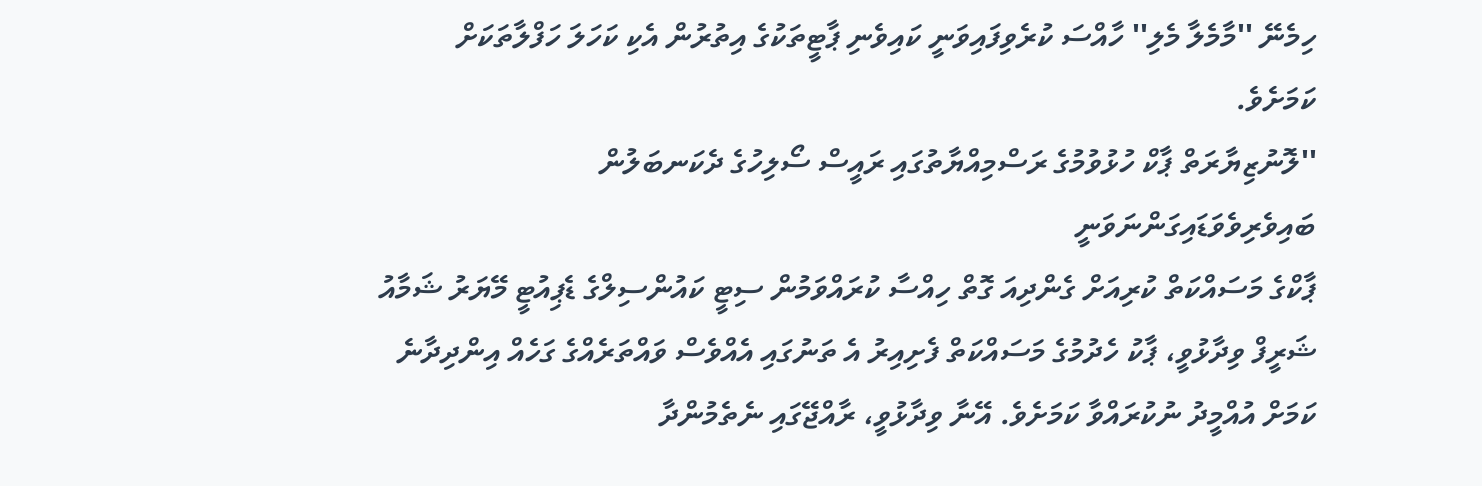ހިމެނޭ ''މާމެލާ މެލި'' ހާއްސަ ކުރެވިފައިވަނީ ކައިވެނި ޕާޓީތަކުގެ އިތުރުން އެކި ކަހަލަ ހަފްލާތަކަށް ކަމަށެވެ.
''ލޮނުޒިޔާރަތް ޕާކް ހުޅުވުމުގެ ރަސްމިއްޔާތުގައި ރައީސް ސޯލިހުގެ ދެކަނބަލުން ބައިވެރިވެވަޑައިގަންނަވަނީ
ޕާކްގެ މަސައްކަތް ކުރިއަށް ގެންދިއަ ގޮތް ހިއްސާ ކުރައްވަމުން ސިޓީ ކައުންސިލްގެ ޑެޕިއުޓީ މޭޔަރު ޝަމާއު ޝަރީފް ވިދާޅުވީ، ޕާކު ހެދުމުގެ މަސައްކަތް ފެށިއިރު އެ ތަނުގައި އެއްވެސް ވައްތަރެއްގެ ގަހެއް އިންދިދާނެ ކަމަށް އުއްމީދު ނުކުރައްވާ ކަމަށެވެ. އޭނާ ވިދާޅުވީ، ރާއްޖޭގައި ނެތެމުންދާ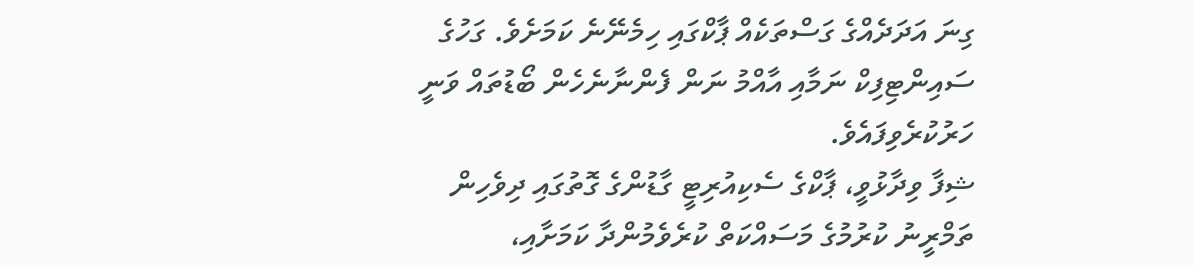ގިނަ އަދަދެއްގެ ގަސްތަކެއް ޕާކްގައި ހިމެނޭނެ ކަމަށެވެ. ގަހުގެ ސައިންޓިފިކް ނަމާއި އާއްމު ނަން ފެންނާނެހެން ބޯޑުތައް ވަނީ ހަރުކުރެވިފައެވެ.
ޝިފާ ވިދާޅުވީ، ޕާކްގެ ސެކިއުރިޓީ ގާޑުންގެ ގޮތުގައި ދިވެހިން ތަމްރީނު ކުރުމުގެ މަސައްކަތް ކުރެވެމުންދާ ކަމަށާއި،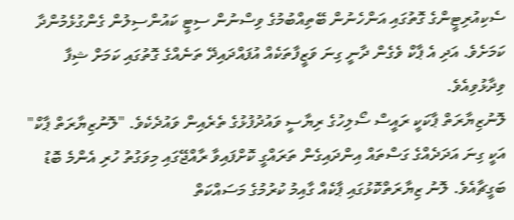ސެކިއުރިޓީންގެ ގޮތުގައި އަންހެނުން ބޭތިއްބުމުގެ ވިސްނުން ސިޓީ ކައުންސިލުން ގެންގުޅެމުންދާ ކަމަށެވެ. އަދި އެ ޕާކް ވެގެން ދާނީ ގިނަ ވަޒީފާތަކެއް އުފައްދައިދޭ ތަނެއްގެ ގޮތުގައި ކަމަށް ޝިފާ ވިދާޅުވިއެވެ.
ލޮނުޒިޔާރަތް ޕާކަކީ ރައީސް ސޯލިހުގެ ރިޔާސީ ވައުދުފުޅުގެ ތެރެއިން ވައުދެކެވެ. "ލޮނުޒިޔާރަތް ޕާކް" އަކީ ގިނަ އަދަދެއްގެ ގަސްތައް އިންދައިގެން ތަރައްގީ ކޮށްފައިވާ ރާއްޖޭގައި މިވަގުތު ހުރި އެންމެ ބޮޑު ބަގީޗާއެވެ. ލޮނު ޒިޔާރަތްކޮޅުގައި ޕާކެއް ގާއިމު ކުރުމުގެ މަސައްކަތް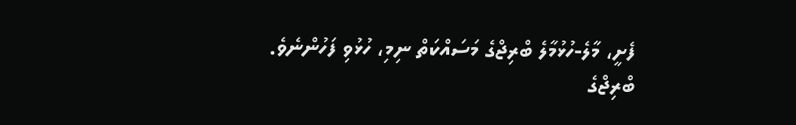ފެށީ، މާލެ-ހުޅުމާލެ ބްރިޖްގެ މަސައްކަތް ނިމި، ހުޅުވި ފަހުންނެވެ. ބްރިޖްގެ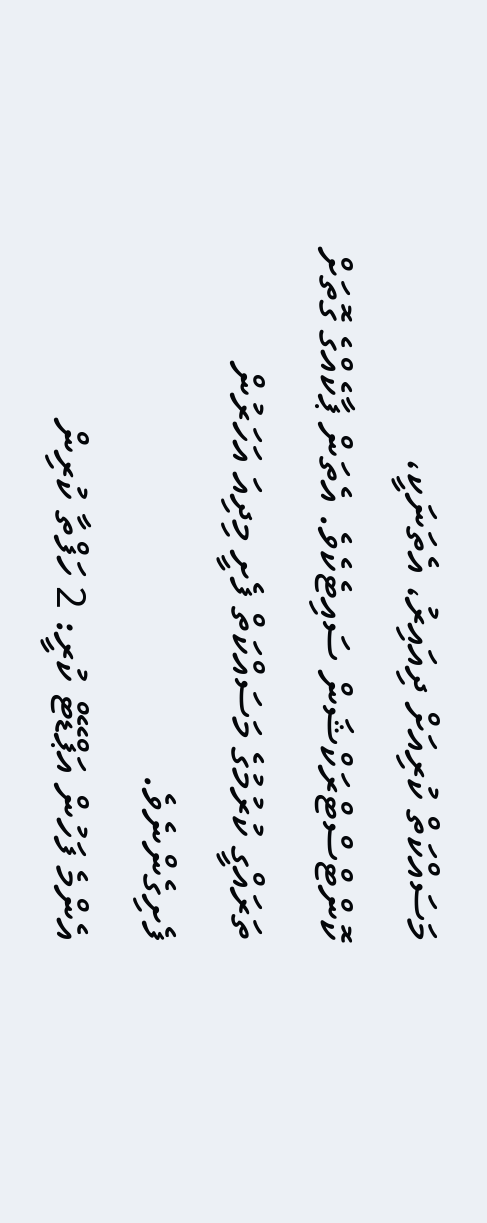މަސައްކަތް ކުރިއަށް ދިއައިރު، އެތަނަކީ، ކޮންޓްސްޓްރަކްޝަން ސައިޓެކެވެ. އެތަން ޕާކެއްގެ ގޮތަށް ތަރައްގީ ކުރުމުގެ މަސައްކަތް ފެށީ މިދިއަ އަހަރުން ފެށިގެންނެވެ.
އެންމެ ފަހުން އަޕްޑޭޓް ކުރީ: 2 ހަފްތާ ކުރިން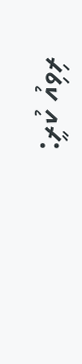ރިވިއު ކުރީ: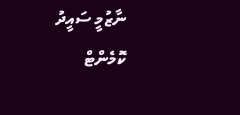ނާޒުމީ ސައީދު
ކޮމެންޓް